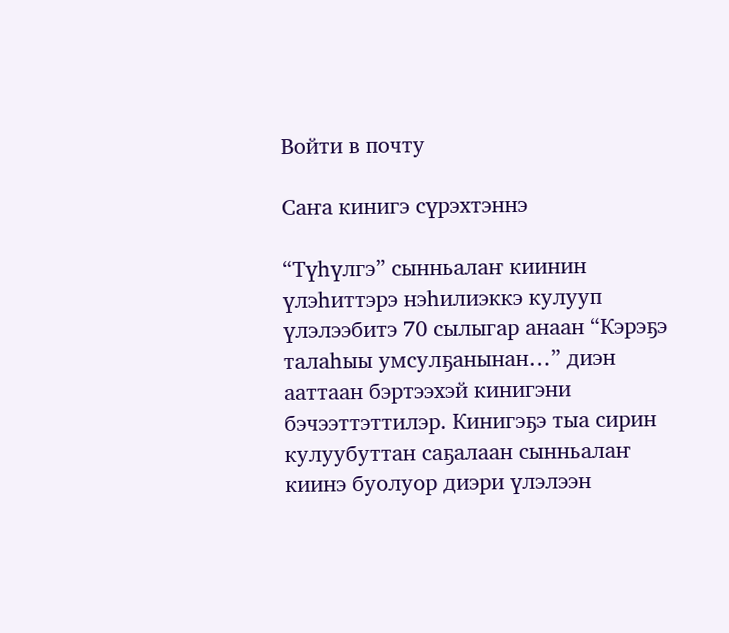Войти в почту

Саҥа кинигэ сүрэхтэннэ

“Түһүлгэ” сынньалаҥ киинин үлэһиттэрэ нэһилиэккэ кулууп үлэлээбитэ 70 сылыгар анаан “Кэрэҕэ талаһыы умсулҕанынан…” диэн ааттаан бэртээхэй кинигэни бэчээттэттилэр. Кинигэҕэ тыа сирин кулуубуттан саҕалаан сынньалаҥ киинэ буолуор диэри үлэлээн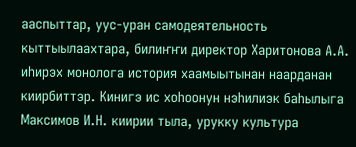ааспыттар, уус-уран самодеятельность кыттыылаахтара, билиҥҥи директор Харитонова А.А. иһирэх монолога история хаамыытынан наарданан киирбиттэр. Кинигэ ис хоһоонун нэһилиэк баһылыга Максимов И.Н. киирии тыла, урукку культура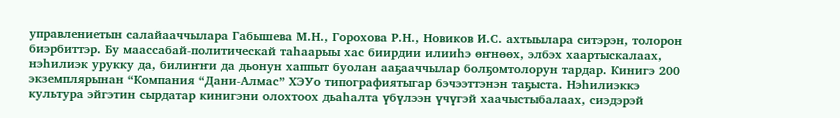управлениетын салайааччылара Габышева М.Н., Горохова Р.Н., Новиков И.С. ахтыылара ситэрэн, толорон биэрбиттэр. Бу маассабай-политическай таһаарыы хас биирдии илииһэ өҥнөөх, элбэх хаартыскалаах, нэһилиэк урукку да, билиҥҥи да дьонун хаппыт буолан ааҕааччылар болҕомтолорун тардар. Кинигэ 200 экземплярынан “Компания “Дани-Алмас” ХЭУо типографиятыгар бэчээттэнэн таҕыста. Нэһилиэккэ культура эйгэтин сырдатар кинигэни олохтоох дьаһалта үбүлээн үчүгэй хаачыстыбалаах, сиэдэрэй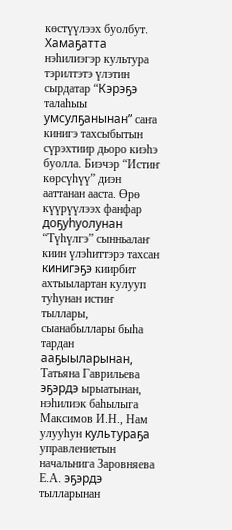көстүүлээх буолбут. Хамаҕатта нэһилиэгэр культура тэрилтэтэ үлэтин сырдатар “Кэрэҕэ талаһыы умсулҕанынан” саҥа кинигэ тахсыбытын сүрэхтиир дьоро киэһэ буолла. Биэчэр “Истиҥ көрсүһүү” диэн ааттанан ааста. Өрө күүрүүлээх фанфар доҕуһуолунан “Түһүлгэ” сынньалаҥ киин үлэһиттэрэ тахсан кинигэҕэ киирбит ахтыылартан кулууп туһунан истиҥ тыллары, сыанабыллары быһа тардан ааҕыыларынан, Татьяна Гаврильева эҕэрдэ ырыатынан, нэһилиэк баһылыга Максимов И.Н., Нам улууһун культураҕа управлениетын начальнига Заровняева Е.А. эҕэрдэ тылларынан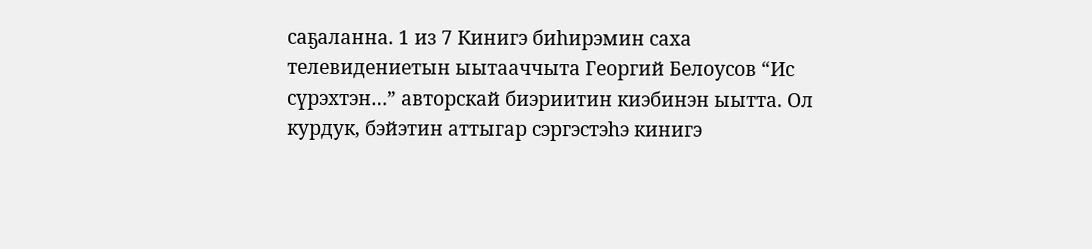саҕаланна. 1 из 7 Кинигэ биһирэмин саха телевидениетын ыытааччыта Георгий Белоусов “Ис сүрэхтэн…” авторскай биэриитин киэбинэн ыытта. Ол курдук, бэйэтин аттыгар сэргэстэһэ кинигэ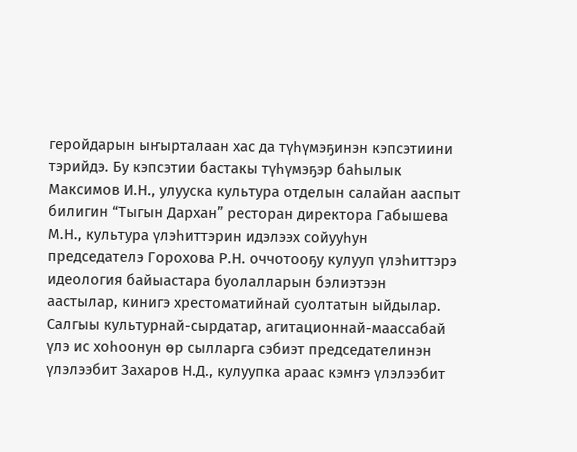геройдарын ыҥырталаан хас да түһүмэҕинэн кэпсэтиини тэрийдэ. Бу кэпсэтии бастакы түһүмэҕэр баһылык Максимов И.Н., улууска культура отделын салайан ааспыт билигин “Тыгын Дархан” ресторан директора Габышева М.Н., культура үлэһиттэрин идэлээх сойууһун председателэ Горохова Р.Н. оччотооҕу кулууп үлэһиттэрэ идеология байыастара буолалларын бэлиэтээн аастылар, кинигэ хрестоматийнай суолтатын ыйдылар. Салгыы культурнай-сырдатар, агитационнай-маассабай үлэ ис хоһоонун өр сылларга сэбиэт председателинэн үлэлээбит Захаров Н.Д., кулуупка араас кэмҥэ үлэлээбит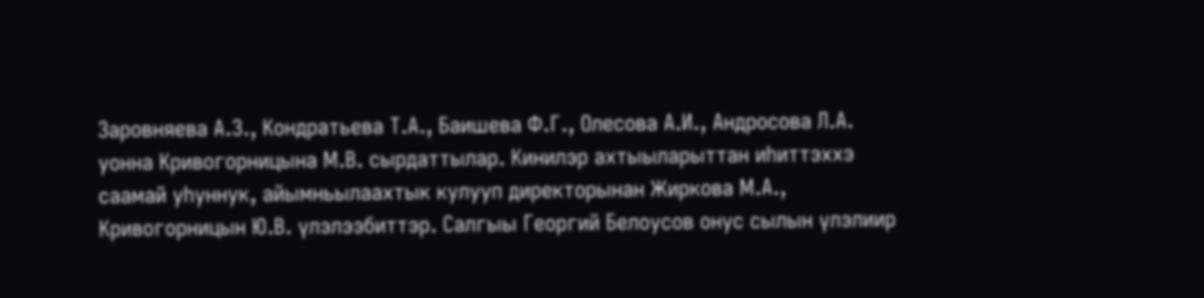Заровняева А.З., Кондратьева Т.А., Баишева Ф.Г., Олесова А.И., Андросова Л.А. уонна Кривогорницына М.В. сырдаттылар. Кинилэр ахтыыларыттан иһиттэххэ саамай уһуннук, айымньылаахтык кулууп директорынан Жиркова М.А., Кривогорницын Ю.В. үлэлээбиттэр. Салгыы Георгий Белоусов онус сылын үлэлиир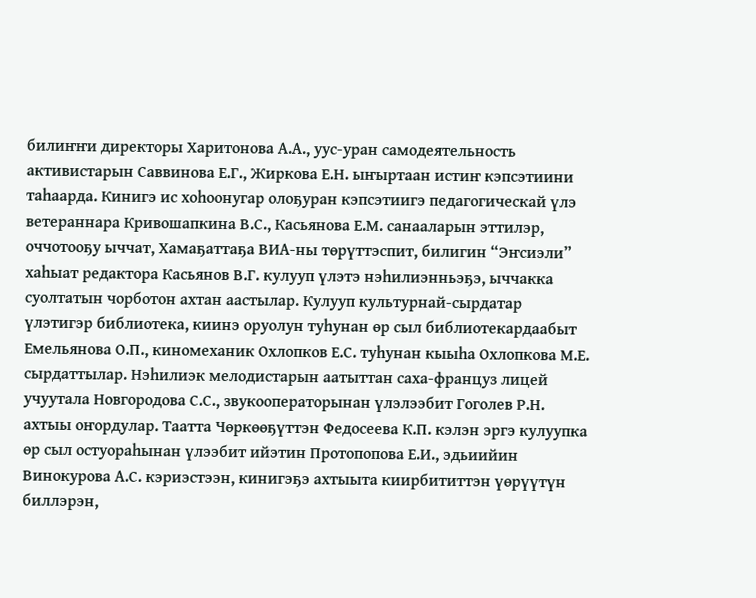билиҥҥи директоры Харитонова А.А., уус-уран самодеятельность активистарын Саввинова Е.Г., Жиркова Е.Н. ыҥыртаан истиҥ кэпсэтиини таһаарда. Кинигэ ис хоһоонугар олоҕуран кэпсэтиигэ педагогическай үлэ ветераннара Кривошапкина В.С., Касьянова Е.М. санааларын эттилэр, оччотооҕу ыччат, Хамаҕаттаҕа ВИА-ны төрүттэспит, билигин “Эҥсиэли” хаһыат редактора Касьянов В.Г. кулууп үлэтэ нэһилиэнньэҕэ, ыччакка суолтатын чорботон ахтан аастылар. Кулууп культурнай-сырдатар үлэтигэр библиотека, киинэ оруолун туһунан өр сыл библиотекардаабыт Емельянова О.П., киномеханик Охлопков Е.С. туһунан кыыһа Охлопкова М.Е. сырдаттылар. Нэһилиэк мелодистарын аатыттан саха-француз лицей учуутала Новгородова С.С., звукооператорынан үлэлээбит Гоголев Р.Н. ахтыы оҥордулар. Таатта Чөркөөҕүттэн Федосеева К.П. кэлэн эргэ кулуупка өр сыл остуораһынан үлээбит ийэтин Протопопова Е.И., эдьиийин Винокурова А.С. кэриэстээн, кинигэҕэ ахтыыта киирбититтэн үөрүүтүн биллэрэн,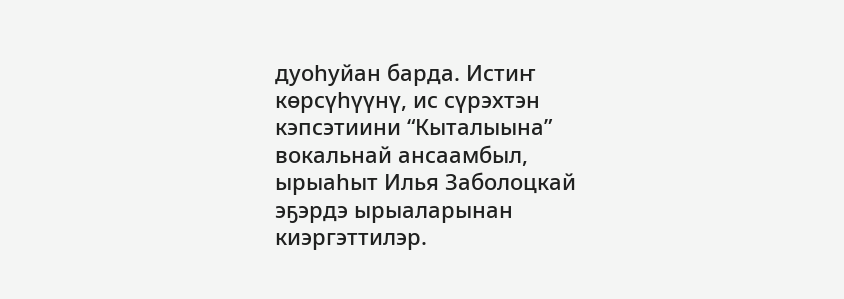дуоһуйан барда. Истиҥ көрсүһүүнү, ис сүрэхтэн кэпсэтиини “Кыталыына” вокальнай ансаамбыл, ырыаһыт Илья Заболоцкай эҕэрдэ ырыаларынан киэргэттилэр.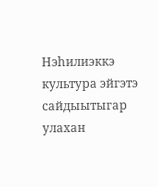Нэһилиэккэ культура эйгэтэ сайдыытыгар улахан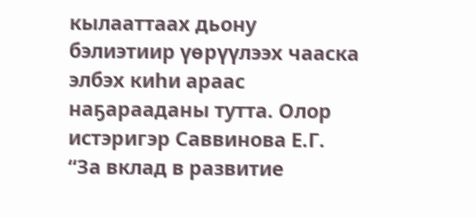кылааттаах дьону бэлиэтиир үөрүүлээх чааска элбэх киһи араас наҕарааданы тутта. Олор истэригэр Саввинова Е.Г. “За вклад в развитие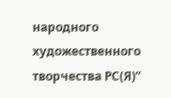народного художественного творчества РС(Я)”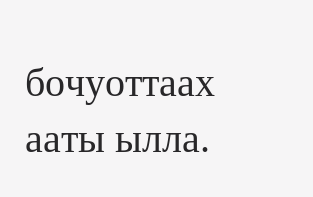бочуоттаах ааты ылла.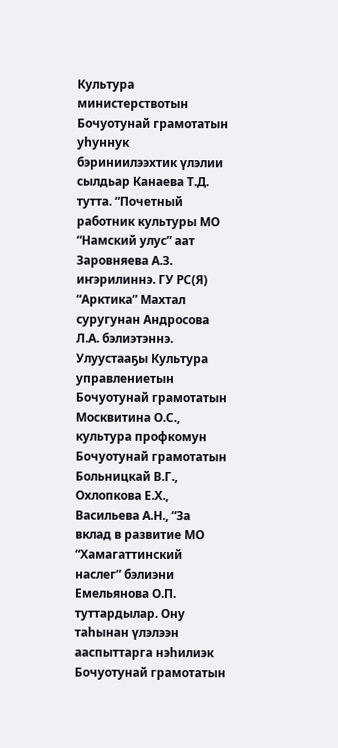Культура министерствотын Бочуотунай грамотатын уһуннук бэриниилээхтик үлэлии сылдьар Канаева Т.Д. тутта. “Почетный работник культуры МО “Намский улус” аат Заровняева А.З. иҥэрилиннэ. ГУ РС(Я) “Арктика” Махтал суругунан Андросова Л.А. бэлиэтэннэ. Улуустааҕы Культура управлениетын Бочуотунай грамотатын Москвитина О.С., культура профкомун Бочуотунай грамотатын Больницкай В.Г., Охлопкова Е.Х., Васильева А.Н., “За вклад в развитие МО “Хамагаттинский наслег” бэлиэни Емельянова О.П. туттардылар. Ону таһынан үлэлээн ааспыттарга нэһилиэк Бочуотунай грамотатын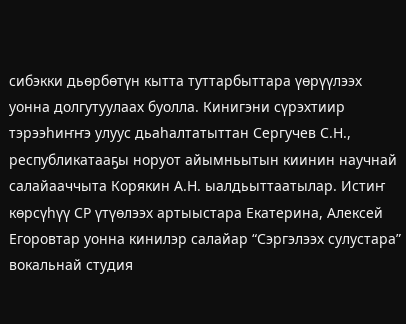сибэкки дьөрбөтүн кытта туттарбыттара үөрүүлээх уонна долгутуулаах буолла. Кинигэни сүрэхтиир тэрээһиҥҥэ улуус дьаһалтатыттан Сергучев С.Н., республикатааҕы норуот айымньытын киинин научнай салайааччыта Корякин А.Н. ыалдьыттаатылар. Истиҥ көрсүһүү СР үтүөлээх артыыстара Екатерина, Алексей Егоровтар уонна кинилэр салайар “Сэргэлээх сулустара” вокальнай студия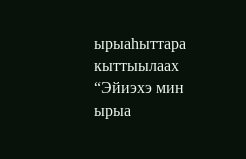ырыаһыттара кыттыылаах “Эйиэхэ мин ырыа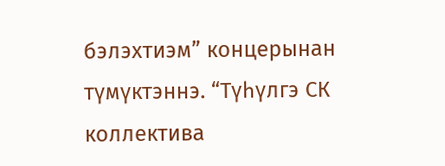бэлэхтиэм” концерынан түмүктэннэ. “Түһүлгэ СК коллектива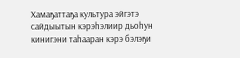Хамаҕаттаҕа культура эйгэтэ сайдыытын кэрэһэлиир дьоһун кинигэни таһааран кэрэ бэлэҕи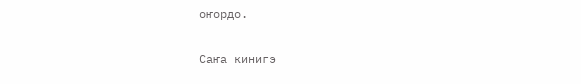оҥордо.

Саҥа кинигэ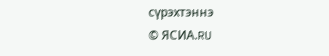сүрэхтэннэ
© ЯСИА.RU